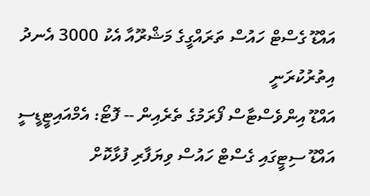އައްޑޫ ގެސްޓް ހައުސް ތަރައްގީގެ މަޝްރޫއާ އެކު 3000 އެނދު އިތުރުކުރަނީ
އައްޑޫ އިންވެސްޓާސް ފޯރަމުގެ ތެރެއިން -- ފޮޓޯ: އެމްއައިޓީޑީސީ
އައްޑޫ ސިޓީގައި ގެސްޓް ހައުސް ވިޔަފާރި ފުޅާކޮށް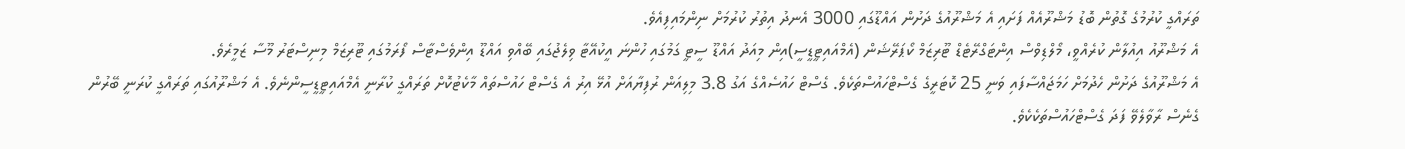ތަރައްގީ ކުރުމުގެ ގޮތުން ބޮޑު މަޝްރޫއެއް ފަށައި އެ މަޝްރޫއުގެ ދަށުން އައްޑޫގައި 3000 އެނދު އިތުރު ކުރުމަށް ނިންމައިފިއެވެ.
އެ މަޝްރޫއު އިއުލާން ކުރެއްވީ، މޯލްޑިވްސް އިންޓަގްރޭޓެޑް ޓޫރިޒަމް ކޯޕަރޭޝަން (އެމްއައިޓީޑީސީ)އިން މިއަދު އައްޑޫ ސީޓީ ގަމުގައި ހުންނަ އީކުއޭޓާ ވިލެޖުގައި ބޭއްވި އައްޑޫ އިންވެސްޓާސް ފޯރަމުގައި ޓޫރިޒަމް މިނިސްޓަރު މޫސާ ޒަމީރެވެ.
އެ މަޝްރޫއުގެ ދަށުން ހެދުމަށް ހަމަޖައްސާފައި ވަނީ 25 ކޮޓަރީގެ ގެސްޓްހައުސްތަކެވެ. ގެސްޓް ހައުސެއްގެ އަގު 3.8 މިލިއަން ރުފިޔާއަށް އުޅޭ އިރު އެ ގެސްޓް ހައުސްތައް މާކެޓުކޮށް ތަރައްގީ ކުރާނީ އެމްއައިޓީޑީސީންނެވެ. އެ މަޝްރޫއުގައި ތަރައްގީ ކުރަނީ ބޭރުން ގެނެސް ރާވާލެވޭ ފަދަ ގެސްޓްހައުސްތަކެކެވެ.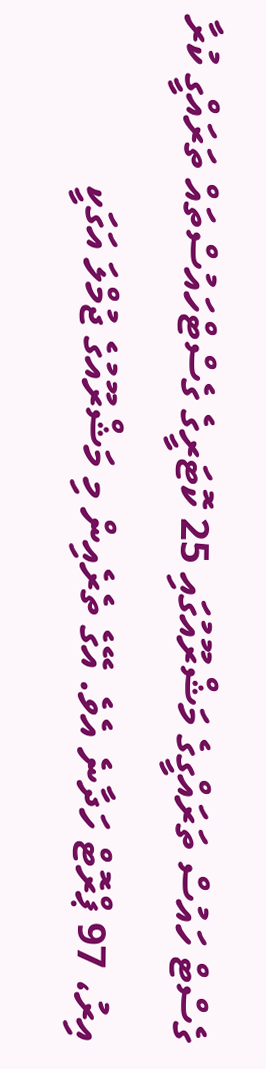ގެސްޓް ހައުސް ތަރައްގީގެ މަޝްރޫއުގައި 25 ކޮޓަރީގެ ގެސްޓްހައުސްތައް ތަރައްގީ ކުރާ އިރު، 97 ޕްރޮޓް ހަދާނެ އެވެ. އޭގެ ތެރެއިން މި މަޝްރޫއުގެ ޖުމްލަ އަގަކީ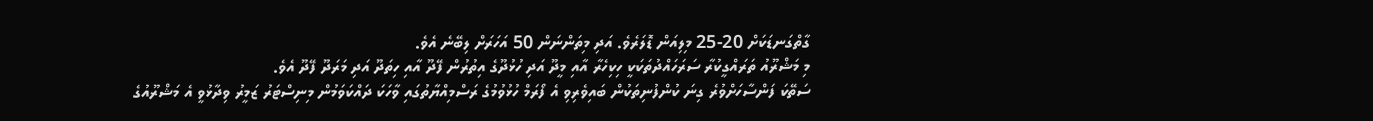ގާތްގަނޑަކަށް 20-25 މިލިއަން ޑޮލަރެވެ. އަދި މިތަންނަން 50 އަހަރަށް ލިބޭނެ އެވެ.
މި މަޝްރޫއު ތަރައްގީކުރާ ސަރަހައްދުތަކަކީ ހިކިހެރާ އާއި މީދޫ އަދި ހުޅުދޫގެ އިތުރުން ފޭދޫ އާއި ހިތަދޫ އަދި މަރަދޫ ފޭދޫ އެވެ.
ސަތޭކަ ފަންސާހަށްވުރެ ގިނަ ކުންފުނިތަކުން ބައިވެރިވި އެ ފޯރަމް ހުޅުވުމުގެ ރަސްމިއްޔާތުގައި ވާހަކަ ދައްކަވަމުން މިނިސްޓަރު ޒަމީރު ވިދާޅުވީ އެ މަޝްރޫއުގެ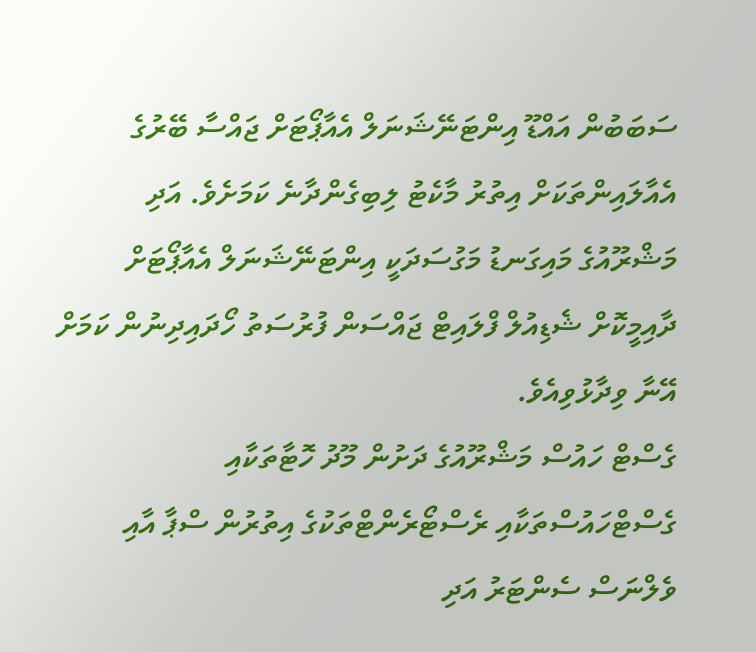ސަބަބުން އައްޑޫ އިންޓަނޭޝަނަލް އެއާޕޯޓަށް ޖައްސާ ބޭރުގެ އެއާލައިންތަކަށް އިތުރު މާކެޓު ލިބިގެންދާނެ ކަމަށެވެ. އަދި މަޝްރޫއުގެ މައިގަނޑު މަގުސަދަކީ އިންޓަނޭޝަނަލް އެއާޕޯޓަށް ދާއިމީކޮށް ޝެޑިއުލް ފްލައިޓް ޖައްސަން ފުރުސަތު ހޯދައިދިނުން ކަމަށް އޭނާ ވިދާޅުވިއެވެ.
ގެސްޓް ހައުސް މަޝްރޫއުގެ ދަށުން މޫދު ހޮޓާތަކާއި ގެސްޓްހައުސްތަކާއި ރެސްޓޯރެންޓްތަކުގެ އިތުރުން ސްޕާ އާއި ވެލްނަސް ސެންޓަރު އަދި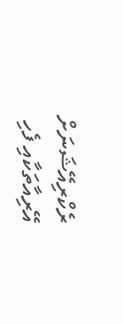ރެކްރިއޭޝަނަށް އޭރިއާތަކާއި ފެހި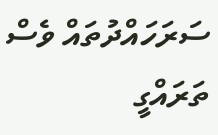ސަރަހައްދުތައް ވެސް ތަރައްގީ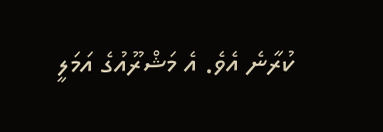ކުރާނެ އެވެ. އެ މަޝްރޫއުގެ އަމަލީ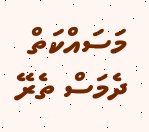މަސައްކަތް ދެމަސް ތެރޭ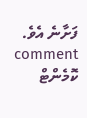ފަށާނެ އެވެ.
comment ކޮމެންޓް